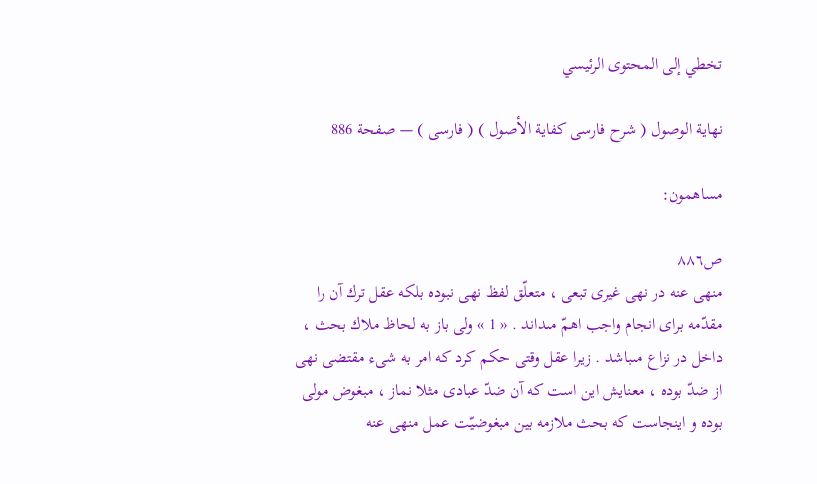تخطي إلى المحتوى الرئيسي

نهاية الوصول ( شرح فارسى كفاية الأصول ) ( فارسى ) — صفحة 886

مساهمون:

ص٨٨٦
منهى عنه در نهى غيرى تبعى ، متعلّق لفظ نهى نبوده بلكه عقل ترك آن را مقدّمه براى انجام واجب اهمّ مىداند . « 1 » ولى باز به لحاظ ملاك بحث ، داخل در نزاع مىباشد . زيرا عقل وقتى حكم كرد كه امر به شىء مقتضى نهى از ضدّ بوده ، معنايش اين است كه آن ضدّ عبادى مثلا نماز ، مبغوض مولى بوده و اينجاست كه بحث ملازمه بين مبغوضيّت عمل منهى عنه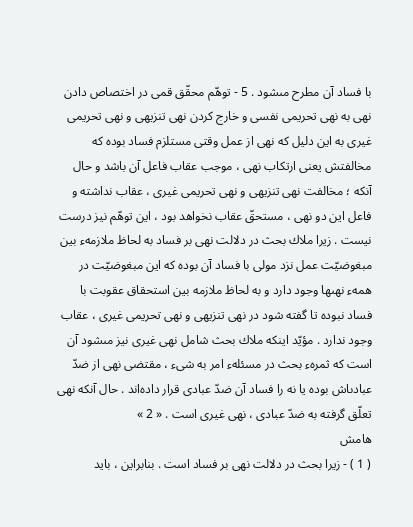با فساد آن مطرح مىشود . 5 - توهّم محقّق قمى در اختصاص دادن نهى به نهى تحريمى نفسى و خارج كردن نهى تنزيهى و نهى تحريمى غيرى به اين دليل كه نهى از عمل وقتى مستلزم فساد بوده كه مخالفتش يعنى ارتكاب نهى ، موجب عقاب فاعل آن باشد و حال آنكه ؛ مخالفت نهى تنزيهى و نهى تحريمى غيرى ، عقاب نداشته و فاعل اين دو نهى ، مستحقّ عقاب نخواهد بود ، اين توهّم نيز درست نيست . زيرا ملاك بحث در دلالت نهى بر فساد به لحاظ ملازمهء بين مبغوضيّت عمل نزد مولى با فساد آن بوده كه اين مبغوضيّت در همهء نهىها وجود دارد و به لحاظ ملازمه بين استحقاق عقوبت با فساد نبوده تا گفته شود در نهى تنزيهى و نهى تحريمى غيرى ، عقاب وجود ندارد . مؤيّد اينكه ملاك بحث شامل نهى غيرى نيز مىشود آن است كه ثمرهء بحث در مسئلهء امر به شىء ، مقتضى نهى از ضدّ عبادىاش بوده يا نه را فساد آن ضدّ عبادى قرار داده‌اند . حال آنكه نهى تعلّق گرفته به ضدّ عبادى ، نهى غيرى است . « 2 »
هامش
( 1 ) - زيرا بحث در دلالت نهى بر فساد است . بنابراين ، بايد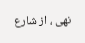نهى ، از شارع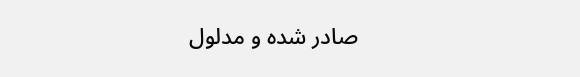صادر شده و مدلول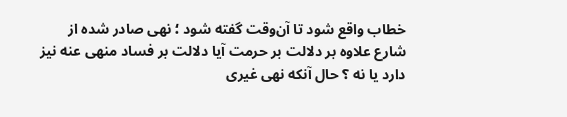خطاب واقع شود تا آن‌وقت گفته شود ؛ نهى صادر شده از شارع علاوه بر دلالت بر حرمت آيا دلالت بر فساد منهى عنه نيز دارد يا نه ؟ حال آنكه نهى غيرى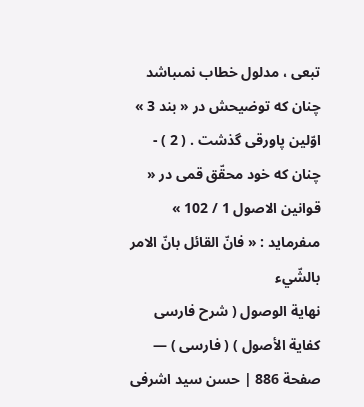تبعى ، مدلول خطاب نمىباشد چنان كه توضيحش در « بند 3 » اوّلين پاورقى گذشت . ( 2 ) - چنان كه خود محقّق قمى در « قوانين الاصول 1 / 102 » مىفرمايد : « فانّ القائل بانّ الامر بالشّيء
نهاية الوصول ( شرح فارسى كفاية الأصول ) ( فارسى ) — صفحة 886 | حسن سيد اشرفى